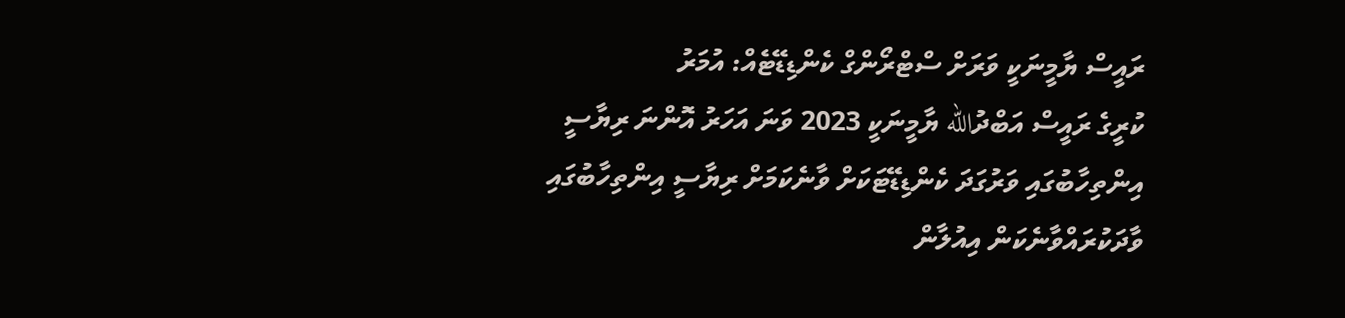ރައީސް ޔާމީނަކީ ވަރަށް ސްޓްރޯންގް ކެންޑިޑޭޓެއް: އުމަރު
ކުރީގެ ރައީސް އަބްދުالله ޔާމީނަކީ 2023 ވަނަ އަހަރު އޮންނަ ރިޔާސީ އިންތިހާބުގައި ވަރުގަދަ ކެންޑިޑޭޓަކަށް ވާނެކަމަށް ރިޔާސީ އިންތިހާބުގައި ވާދަކުރައްވާނެކަން އިއުލާން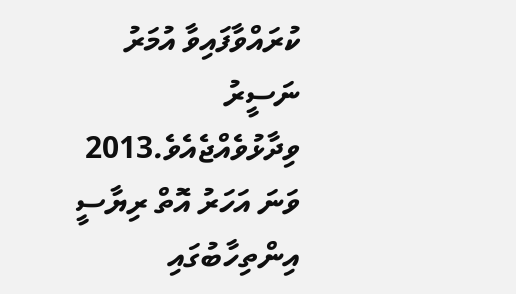ކުރައްވާފައިވާ އުމަރު ނަސީރު ވިދާޅުވެއްޖެއެވެ.2013 ވަނަ އަހަރު އޮތް ރިޔާސީ އިންތިހާބުގައި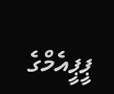ޕީޕީއެމްގެ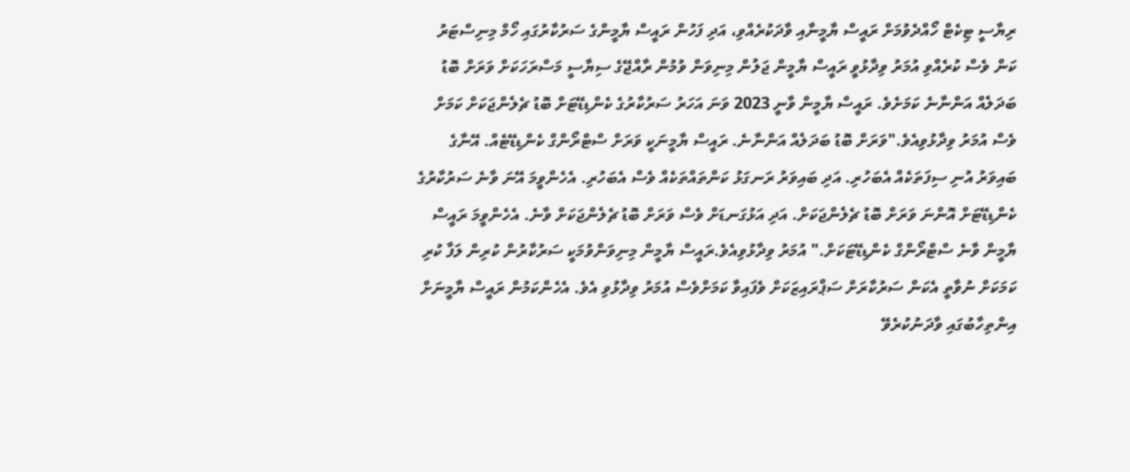ރިޔާސީ ޓިކެޓް ހޯއްދެވުމަށް ރައީސް ޔާމީނާއި ވާދަކުރެއްވި، އަދި ފަހުން ރައީސް ޔާމީންގެ ސަރުކާރުގައި ހޯމް މިނިސްޓަރު ކަން ވެސް ކުރެއްވި އުމަރު ވިދާޅުވީ ރައީސް ޔާމީން ޖަލުން މިނިވަން ވުމުން ރާއްޖޭގެ ސިޔާސީ މަސްރަހަކަށް ވަރަށް ބޮޑު ބަދަލެއް އަންނާނެ ކަމަށެވެ. ރައީސް ޔާމީން ވާނީ 2023 ވަނަ އަހަރު ސަރުކާރުގެ ކެންޑިޑޭޓަށް ބޮޑު ޗެލެންޖަކަށް ކަމަށް ވެސް އުމަރު ވިދާޅުވިއެވެ."ވަރަށް ބޮޑު ބަދަލެއް އަންނާނެ. ރައީސް ޔާމީނަކީ ވަރަށް ސްޓްރޯންގް ކެންޑިޑޭޓެއް. އޭނާގެ ބައިވަރު އުނި ސިފަތަކެއް އެބަހުރި. އަދި ބައިވަރު ރަނގަޅު ކަންތައްތަކެއް ވެސް އެބަހުރި. އެހެންވީމަ އޭނަ ވާނެ ސަރުކާރުގެ ކެންޑިޑޭޓަށް އޮންނަ ވަރަށް ބޮޑު ޗެލެންޖަކަށް. އަދި އަޅުގަނޑަށް ވެސް ވަރަށް ބޮޑު ޗެލެންޖަކަށް ވާނެ. އެހެންވީމަ ރައީސް ޔާމީން ވާނެ ސްޓްރޯންގް ކެންޑިޑޭޓަކަށް." އުމަރު ވިދާޅުވިއެވެ.ރައީސް ޔާމީން މިނިވަންވުމަކީ ސަރުކާރުން ކުރިން ލަފާ ކުރި ކަމަކަށް ނުވާތީ އެކަން ސަރުކާރަށް ސަޕްރައިޒަކަށް ވެފައިވާ ކަމަށްވެސް އުމަރު ވިދާޅުވި އެވެ. އެހެންކަމުން ރައީސް ޔާމީނަށް އިންތިހާބުގައި ވާދަނުކުރެވޭ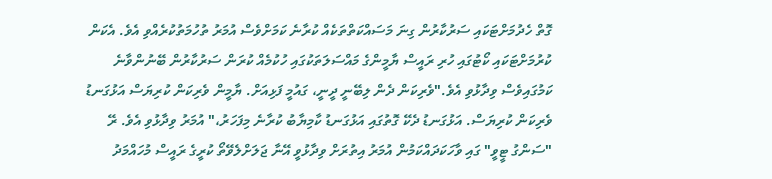ގޮތް ހެދުމަށްޓަކައި ސަރުކާރުން ގިނަ މަސައްކަތްތަކެއް ކުރާނެ ކަމަށްވެސް އުމަރު ތުހުމަތުކުރެއްވި އެވެ. އެކަން ކުރުމަށްޓަކައި ކޯޓުގައި ހުރި ރައީސް ޔާމީންގެ މައްސަލަތަކުގައި ހުކުމެއް ކުރަން ސަރުކާރުން ބޭނުންވާނެ ކަމުގައިވެސް ވިދާޅުވި އެވެ."ވެރިކަން ދެން ލިބޭނީ ދީނީ، ގައުމީ ފަޅިއަށް. ޔާމީން ވެރިކަން ކުރިޔަސް އަޅުގަނޑު ވެރިކަން ކުރިޔަސް. އަޅުގަނޑު ދެކޭ ގޮތުގައި އަޅުގަނޑު ކާމިޔާބު ކުރާނެ މިފަހަރު،" އުމަރު ވިދާޅުވި އެވެ. ރޭ "ސަންގު ޓީވީ" ގައި ވާހަކަދައްކަމުން އުމަރު އިތުރަށް ވިދާޅުވީ އޭނާ ޖަލަށްލެވޭތޯ ކުރީގެ ރައީސް މުހައްމަދު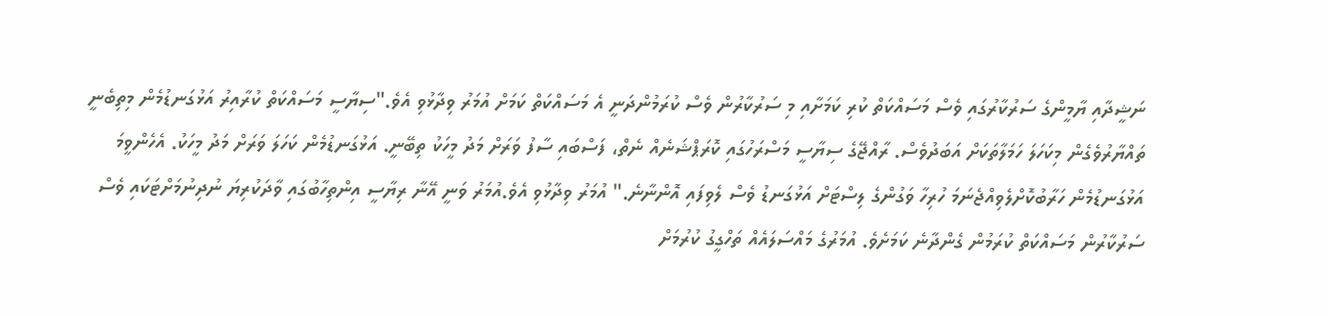ނަޝީދާއި ޔާމީންގެ ސަރުކާރުގައި ވެސް މަސައްކަތް ކުރި ކަމަށާއި މި ސަރުކާރުން ވެސް ކުރަމުންދަނީ އެ މަސައްކަތް ކަމަށް އުމަރު ވިދާޅުވި އެވެ."ސިޔާސީ މަސައްކަތް ކުރާއިރު އަޅުގަނޑުމެން މިތިބެނީ ތައްޔާރުވެގެން މިކަހަލަ ހަމަލާތަކަށް އަބަދުވެސް. ރާއްޖޭގެ ސިޔާސީ މަސްރަހުގައި ކޮރަޕްޝަނެއް ނެތް، ފަސްބައި ސާފު ވަރަށް މަދު މީހަކު ތިބޭނީ. އަޅުގަނޑުމެން ކަހަލަ ވަރަށް މަދު މީހަކު. އެހެންވީމަ އަޅުގަނޑުމެން ހަރާބުކޮށްލެވިއްޖެނަމަ ހުރިހާ ވަގުންގެ ލިސްޓަށް އަޅުގަނޑު ވެސް ލެވިފައި އޮންނާނެ." އުމަރު ވިދާޅުވި އެވެ.އުމަރު ވަނީ އޭނާ ރިޔާސީ އިންތިހާބުގައި ވާދަކުރިޔަ ނުދިނުމަށްޓަކައި ވެސް ސަރުކާރުން މަސައްކަތް ކުރަމުން ގެންދާނެ ކަމަށެވެ. އުމަރުގެ މައްސަލައެއް ތަހްގީގު ކުރުމަށް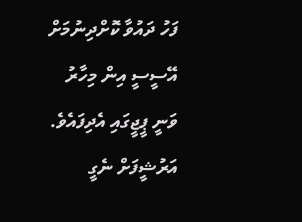ފަހު ދައުވާ ކޮށްދިނުމަށް އޭސީސީ އިން މިހާރު ވަނީ ޕީޖީގައި އެދިފައެވެ.
އަރުޝީފަށް ނެގީ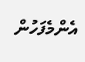އެންމެފަހުން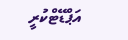އަޕްޑޭޓްކުރީ